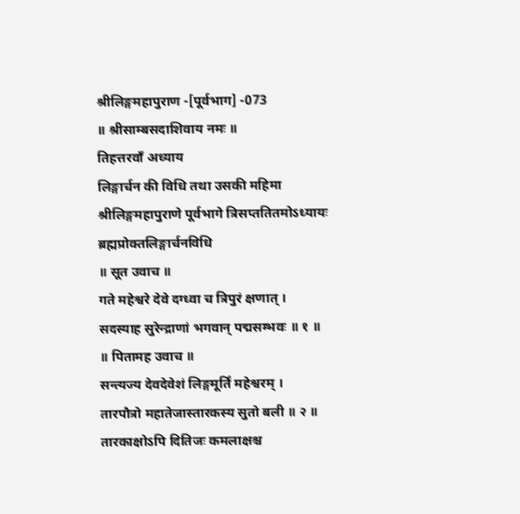श्रीलिङ्गमहापुराण -[पूर्वभाग] -073
॥ श्रीसाम्बसदाशिवाय नमः ॥
तिहत्तरवाँ अध्याय
लिङ्गार्चन की विधि तथा उसकी महिमा
श्रीलिङ्गमहापुराणे पूर्वभागे त्रिसप्ततितमोऽध्यायः
ब्रह्मप्रोक्तलिङ्गार्चनविधि
॥ सूत उवाच ॥
गते महेश्वरे देवे दग्ध्वा च त्रिपुरं क्षणात् ।
सदस्याह सुरेन्द्राणां भगवान् पद्मसम्भवः ॥ १ ॥
॥ पितामह उवाच ॥
सन्त्यज्य देवदेवेशं लिङ्गमूर्तिं महेश्वरम् ।
तारपौत्रो महातेजास्तारकस्य सुतो बली ॥ २ ॥
तारकाक्षोऽपि दितिजः कमलाक्षश्च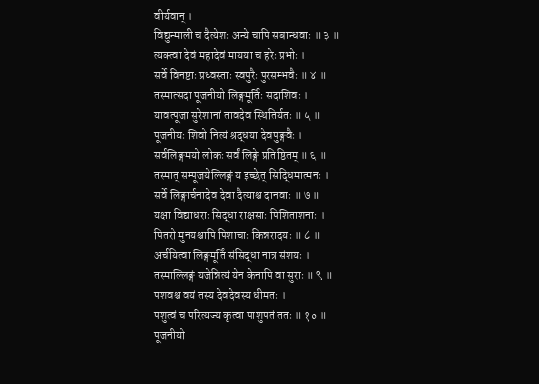वीर्यवान् ।
विद्युन्माली च दैत्येशः अन्ये चापि सबान्धवाः ॥ ३ ॥
त्यक्त्वा देवं महादेवं मायया च हरेः प्रभोः ।
सर्वे विनष्टाः प्रध्वस्ताः स्वपुरैः पुरसम्भवैः ॥ ४ ॥
तस्मात्सदा पूजनीयो लिङ्गमूर्तिः सदाशिवः ।
यावत्पूजा सुरेशानां तावदेव स्थितिर्यतः ॥ ५ ॥
पूजनीयः शिवो नित्यं श्रद्धया देवपुङ्गवैः ।
सर्वलिङ्गमयो लोकः सर्वं लिङ्गे प्रतिष्ठितम् ॥ ६ ॥
तस्मात् सम्पूजयेल्लिङ्गं य इच्छेत् सिद्धिमात्मनः ।
सर्वे लिङ्गार्चनादेव देवा दैत्याश्च दानवाः ॥ ७ ॥
यक्षा विद्याधराः सिद्धा राक्षसाः पिशिताशनाः ।
पितरो मुनयश्चापि पिशाचाः किन्नरादयः ॥ ८ ॥
अर्चयित्वा लिङ्गमूर्तिं संसिद्धा नात्र संशयः ।
तस्माल्लिङ्गं यजेन्नित्यं येन केनापि वा सुराः ॥ ९ ॥
पशवश्च वयं तस्य देवदेवस्य धीमतः ।
पशुत्वं च परित्यज्य कृत्वा पाशुपतं ततः ॥ १० ॥
पूजनीयो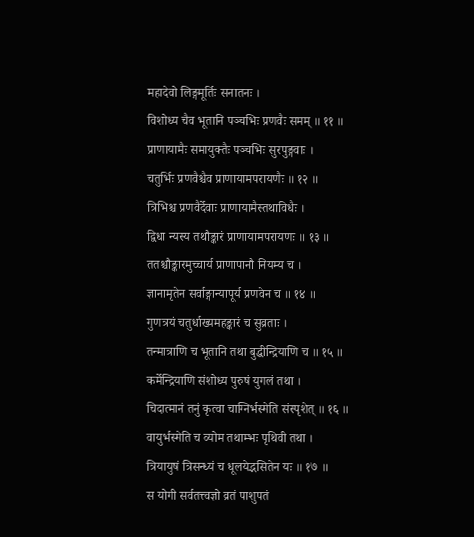महादेवो लिङ्गमूर्तिः सनातनः ।
विशोध्य चैव भूतानि पञ्चभिः प्रणवैः समम् ॥ ११ ॥
प्राणायामैः समायुक्तैः पञ्चभिः सुरपुङ्गवाः ।
चतुर्भिः प्रणवैश्चैव प्राणायामपरायणैः ॥ १२ ॥
त्रिभिश्च प्रणवैर्देवाः प्राणायामैस्तथाविधैः ।
द्विधा न्यस्य तथौङ्कारं प्राणायामपरायणः ॥ १३ ॥
ततश्चौङ्कारमुच्चार्य प्राणापानौ नियम्य च ।
ज्ञानामृतेन सर्वाङ्गान्यापूर्य प्रणवेन च ॥ १४ ॥
गुणत्रयं चतुर्धाख्यमहङ्कारं च सुव्रताः ।
तन्मात्राणि च भूतानि तथा बुद्धीन्द्रियाणि च ॥ १५ ॥
कर्मेन्द्रियाणि संशोध्य पुरुषं युगलं तथा ।
चिदात्मानं तनुं कृत्वा चाग्निर्भस्मेति संस्पृशेत् ॥ १६ ॥
वायुर्भस्मेति च व्योम तथाम्भः पृथिवी तथा ।
त्रियायुषं त्रिसन्ध्यं च धूलयेद्भसितेन यः ॥ १७ ॥
स योगी सर्वतत्त्वज्ञो व्रतं पाशुपतं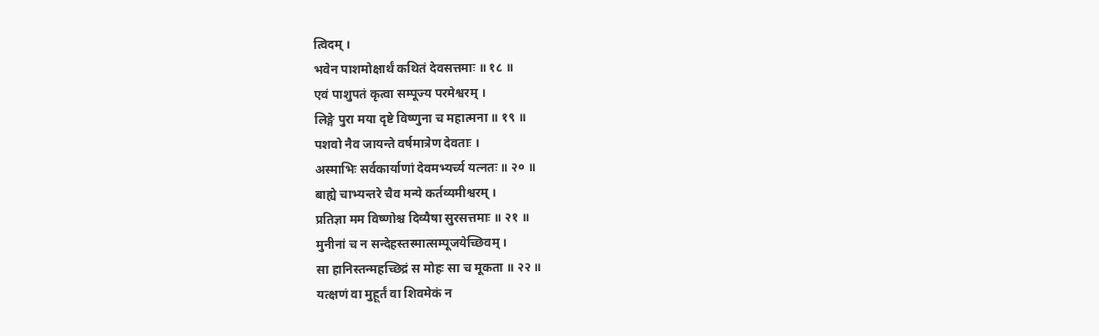त्विदम् ।
भवेन पाशमोक्षार्थं कथितं देवसत्तमाः ॥ १८ ॥
एवं पाशुपतं कृत्वा सम्पूज्य परमेश्वरम् ।
लिङ्गे पुरा मया दृष्टे विष्णुना च महात्मना ॥ १९ ॥
पशवो नैव जायन्ते वर्षमात्रेण देवताः ।
अस्माभिः सर्वकार्याणां देवमभ्यर्च्य यत्नतः ॥ २० ॥
बाह्ये चाभ्यन्तरे चैव मन्ये कर्तव्यमीश्वरम् ।
प्रतिज्ञा मम विष्णोश्च दिव्यैषा सुरसत्तमाः ॥ २१ ॥
मुनीनां च न सन्देहस्तस्मात्सम्पूजयेच्छिवम् ।
सा हानिस्तन्महच्छिद्रं स मोहः सा च मूकता ॥ २२ ॥
यत्क्षणं वा मुहूर्तं वा शिवमेकं न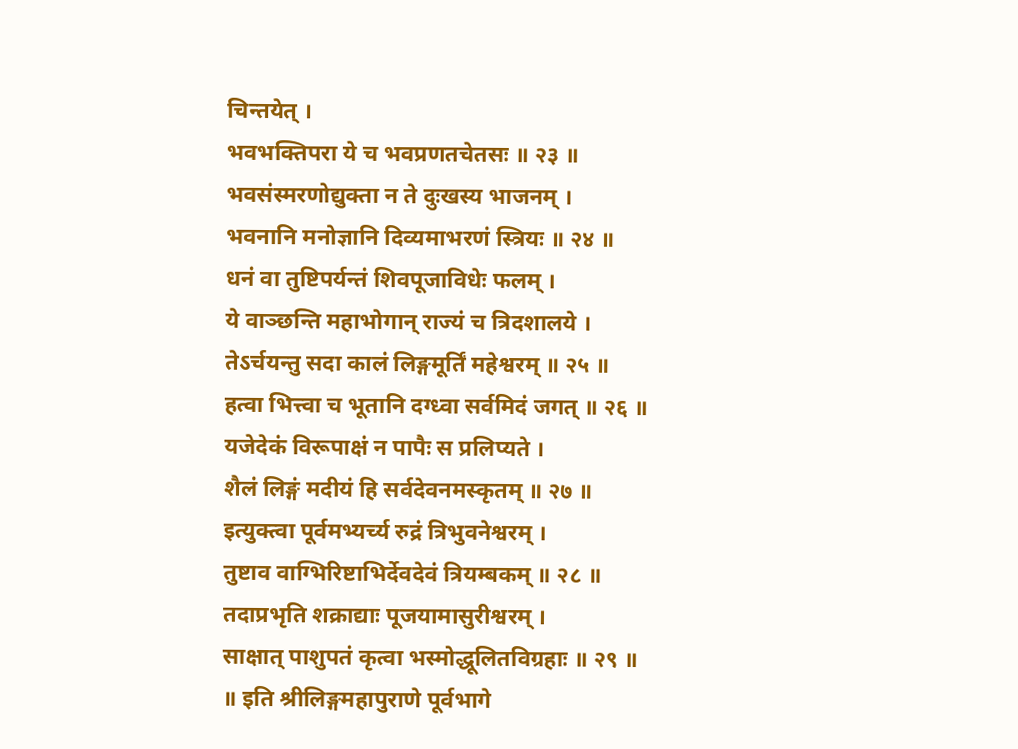चिन्तयेत् ।
भवभक्तिपरा ये च भवप्रणतचेतसः ॥ २३ ॥
भवसंस्मरणोद्युक्ता न ते दुःखस्य भाजनम् ।
भवनानि मनोज्ञानि दिव्यमाभरणं स्त्रियः ॥ २४ ॥
धनं वा तुष्टिपर्यन्तं शिवपूजाविधेः फलम् ।
ये वाञ्छन्ति महाभोगान् राज्यं च त्रिदशालये ।
तेऽर्चयन्तु सदा कालं लिङ्गमूर्तिं महेश्वरम् ॥ २५ ॥
हत्वा भित्त्वा च भूतानि दग्ध्वा सर्वमिदं जगत् ॥ २६ ॥
यजेदेकं विरूपाक्षं न पापैः स प्रलिप्यते ।
शैलं लिङ्गं मदीयं हि सर्वदेवनमस्कृतम् ॥ २७ ॥
इत्युक्त्वा पूर्वमभ्यर्च्य रुद्रं त्रिभुवनेश्वरम् ।
तुष्टाव वाग्भिरिष्टाभिर्देवदेवं त्रियम्बकम् ॥ २८ ॥
तदाप्रभृति शक्राद्याः पूजयामासुरीश्वरम् ।
साक्षात् पाशुपतं कृत्वा भस्मोद्धूलितविग्रहाः ॥ २९ ॥
॥ इति श्रीलिङ्गमहापुराणे पूर्वभागे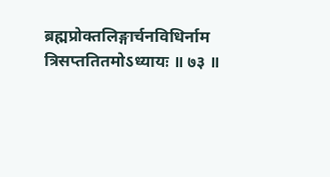ब्रह्मप्रोक्तलिङ्गार्चनविधिर्नाम त्रिसप्ततितमोऽध्यायः ॥ ७३ ॥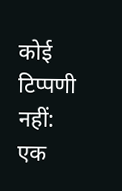कोई टिप्पणी नहीं:
एक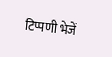टिप्पणी भेजें